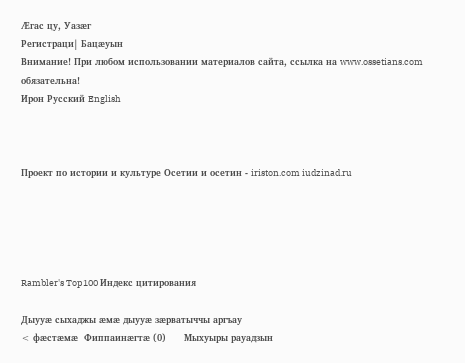Æгас цу, Уазæг
Регистраци| Бацæуын
Внимание! При любом использовании материалов сайта, ссылка на www.ossetians.com обязательна!
Ирон Русский English



Проект по истории и культуре Осетии и осетин - iriston.com iudzinad.ru





Rambler's Top100 Индекс цитирования

Дыууæ сыхаджы æмæ дыууæ зæрватыччы аргъау
< фæстæмæ  Фиппаинæгтæ (0)      Мыхуыры рауадзын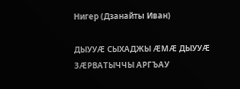Нигер (Дзанайты Иван)

ДЫУУÆ СЫХАДЖЫ ÆМÆ ДЫУУÆ ЗÆРВАТЫЧЧЫ АРГЪАУ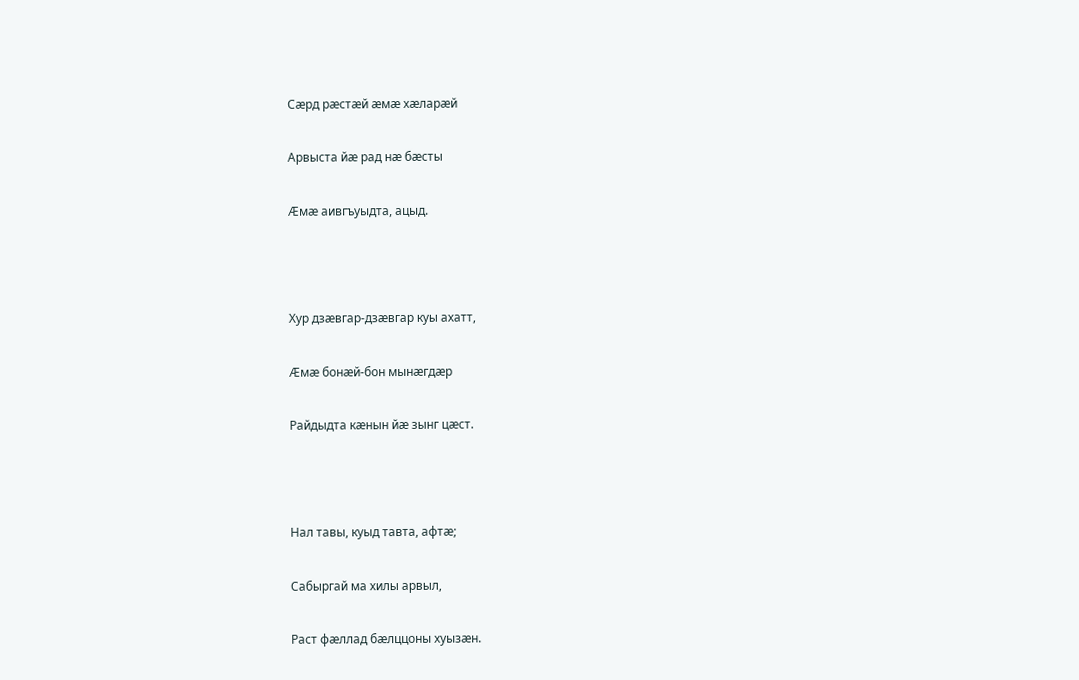Сæрд рæстæй æмæ хæларæй

Арвыста йæ рад нæ бæсты

Æмæ аивгъуыдта, ацыд.



Хур дзæвгар-дзæвгар куы ахатт,

Æмæ бонæй-бон мынæгдæр

Райдыдта кæнын йæ зынг цæст.



Нал тавы, куыд тавта, афтæ;

Сабыргай ма хилы арвыл,

Раст фæллад бæлццоны хуызæн.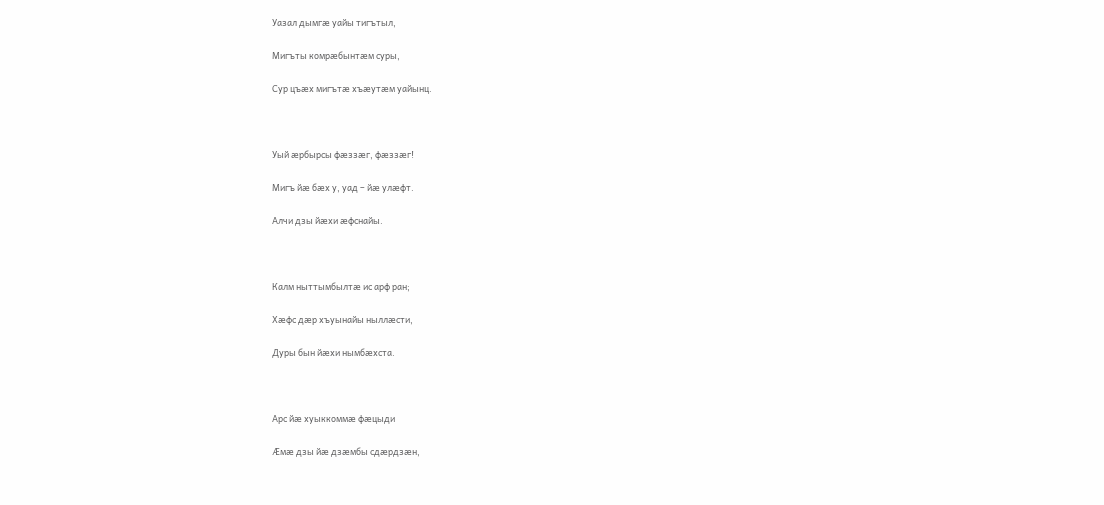Уазал дымгæ уайы тигътыл,

Мигъты комрæбынтæм суры,

Сур цъæх мигътæ хъæутæм уайынц.



Уый æрбырсы фæззæг, фæззæг!

Мигъ йæ бæх у, уад – йæ улæфт.

Алчи дзы йæхи æфснайы.



Калм ныттымбылтæ ис арф ран;

Хæфс дæр хъуынайы ныллæсти,

Дуры бын йæхи нымбæхста.



Арс йæ хуыккоммæ фæцыди

Æмæ дзы йæ дзæмбы сдæрдзæн,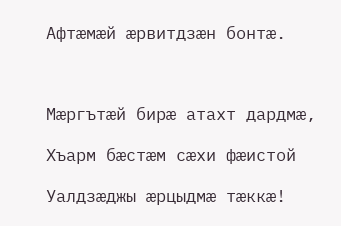Афтæмæй æрвитдзæн бонтæ.



Мæргътæй бирæ атахт дардмæ,

Хъарм бæстæм сæхи фæистой

Уалдзæджы æрцыдмæ тæккæ!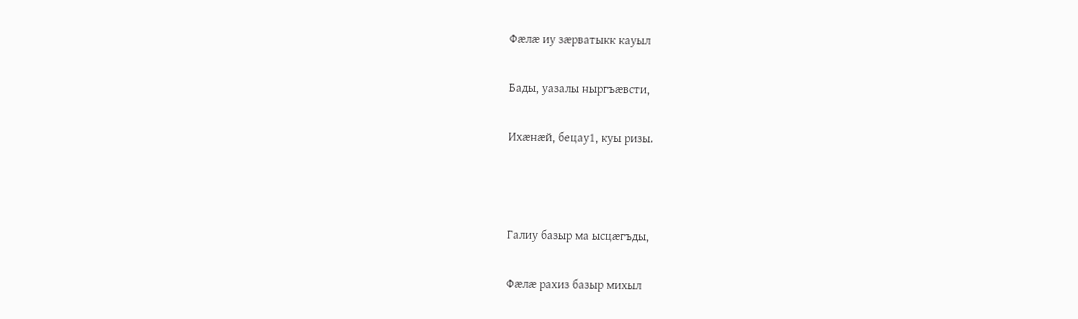Фæлæ иу зæрватыкк кауыл

Бады, уазалы ныргъæвсти,

Ихæнæй, бецау1, куы ризы.



Галиу базыр ма ысцæгъды,

Фæлæ рахиз базыр михыл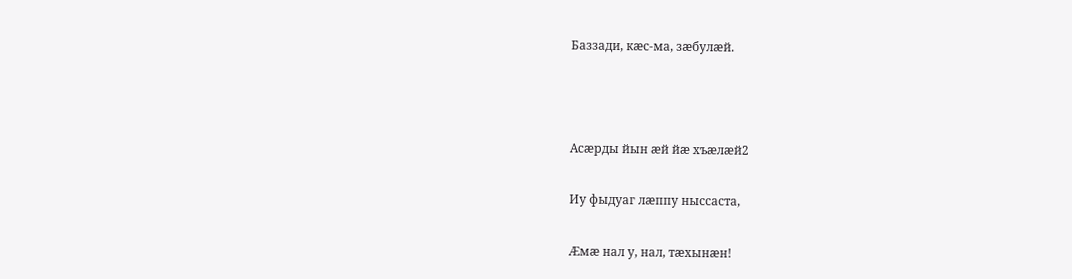Баззади, кæс-ма, зæбулæй.



Асæрды йын æй йæ хъæлæй2

Иу фыдуаг лæппу ныссаста,

Æмæ нал у, нал, тæхынæн!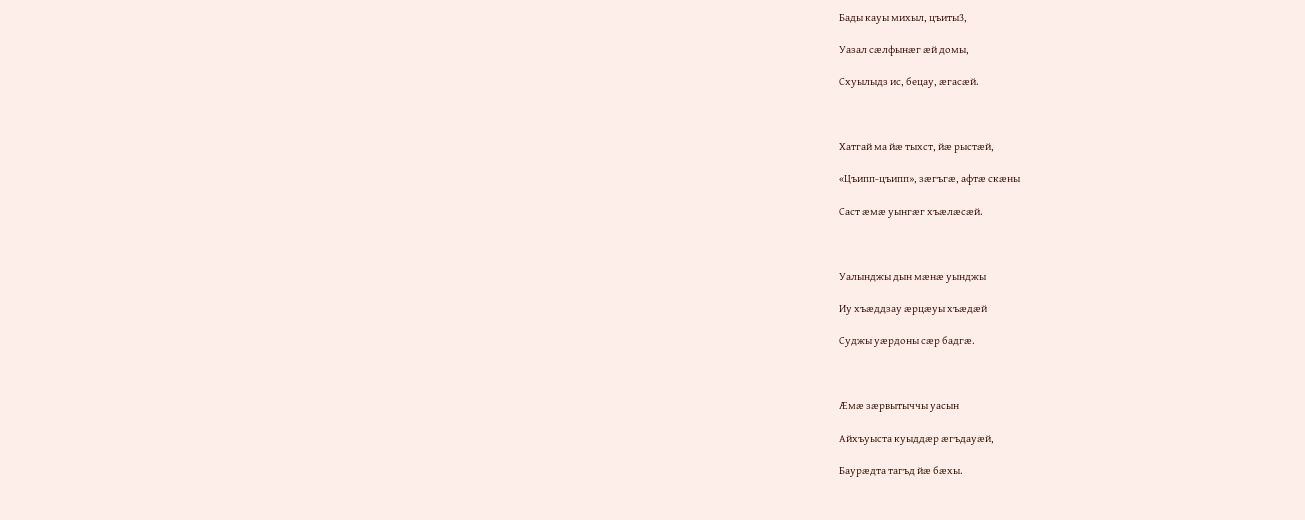Бады кауы михыл, цъиты3,

Уазал сæлфынæг æй домы,

Схуылыдз ис, бецау, æгасæй.



Хатгай ма йæ тыхст, йæ рыстæй,

«Цъипп-цъипп», зæгъгæ, афтæ скæны

Саст æмæ уынгæг хъæлæсæй.



Уалынджы дын мæнæ уынджы

Иу хъæддзау æрцæуы хъæдæй

Суджы уæрдоны сæр бадгæ.



Æмæ зæрвытыччы уасын

Айхъуыста куыддæр æгъдауæй,

Баурæдта тагъд йæ бæхы.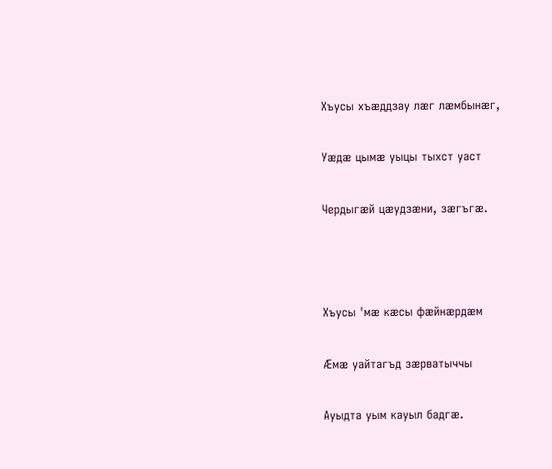Хъусы хъæддзау лæг лæмбынæг,

Уæдæ цымæ уыцы тыхст уаст

Чердыгæй цæудзæни, зæгъгæ.



Хъусы 'мæ кæсы фæйнæрдæм

Æмæ уайтагъд зæрватыччы

Ауыдта уым кауыл бадгæ.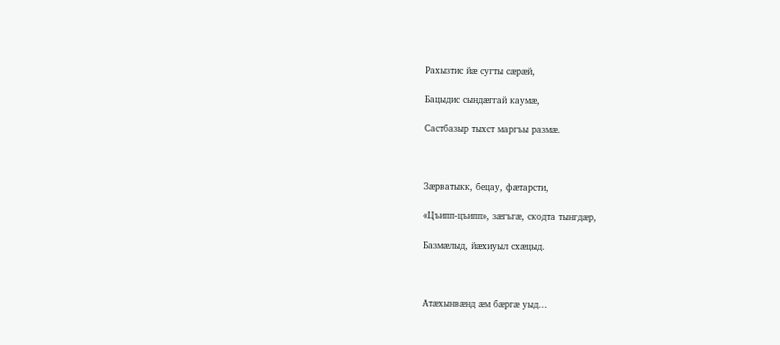Рахызтис йæ сугты сæрæй,

Бацыдис сындæггай каумæ,

Састбазыр тыхст маргъы размæ.



Зæрватыкк, бецау, фæтарсти,

«Цъипп-цъипп», зæгъгæ, скодта тынгдæр,

Базмæлыд, йæхиуыл схæцыд.



Атæхынвæнд æм бæргæ уыд...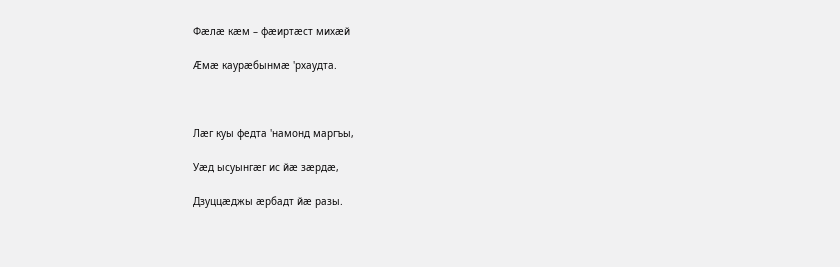Фæлæ кæм – фæиртæст михæй

Æмæ каурæбынмæ 'рхаудта.



Лæг куы федта 'намонд маргъы,

Уæд ысуынгæг ис йæ зæрдæ,

Дзуццæджы æрбадт йæ разы.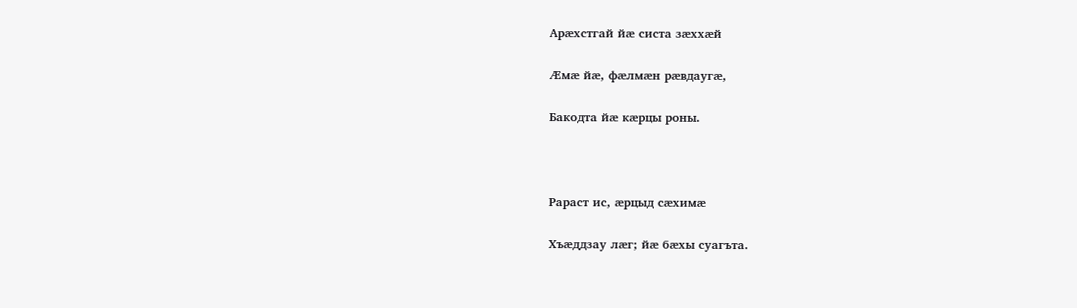Арæхстгай йæ систа зæххæй

Æмæ йæ, фæлмæн рæвдаугæ,

Бакодта йæ кæрцы роны.



Рараст ис, æрцыд сæхимæ

Хъæддзау лæг; йæ бæхы суагъта.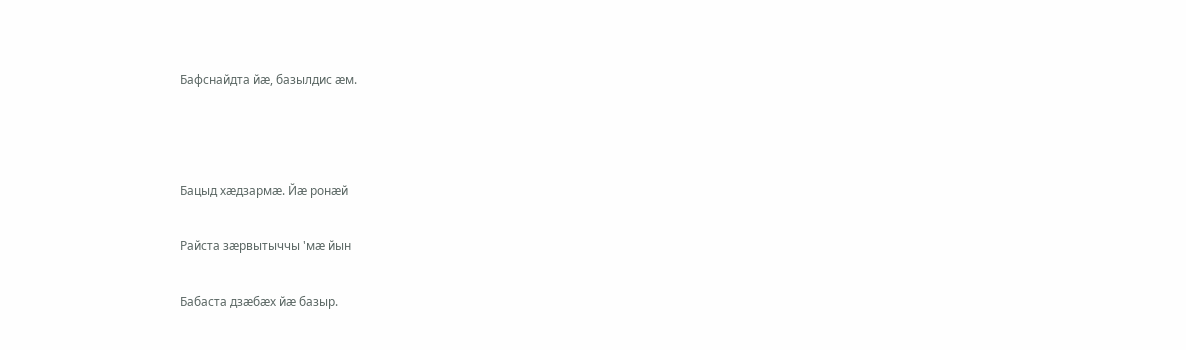Бафснайдта йæ, базылдис æм.



Бацыд хæдзармæ. Йæ ронæй

Райста зæрвытыччы 'мæ йын

Бабаста дзæбæх йæ базыр.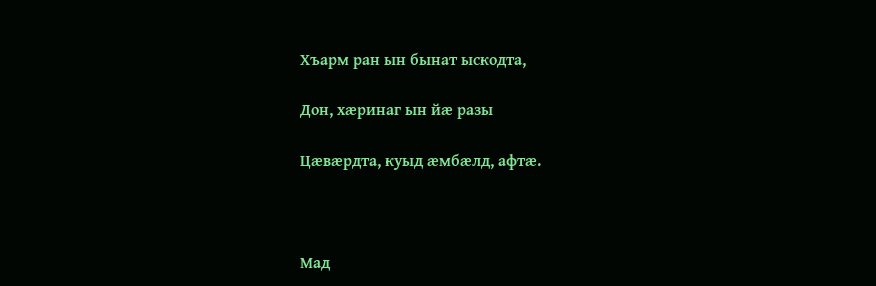Хъарм ран ын бынат ыскодта,

Дон, хæринаг ын йæ разы

Цæвæрдта, куыд æмбæлд, афтæ.



Мад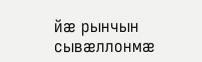йæ рынчын сывæллонмæ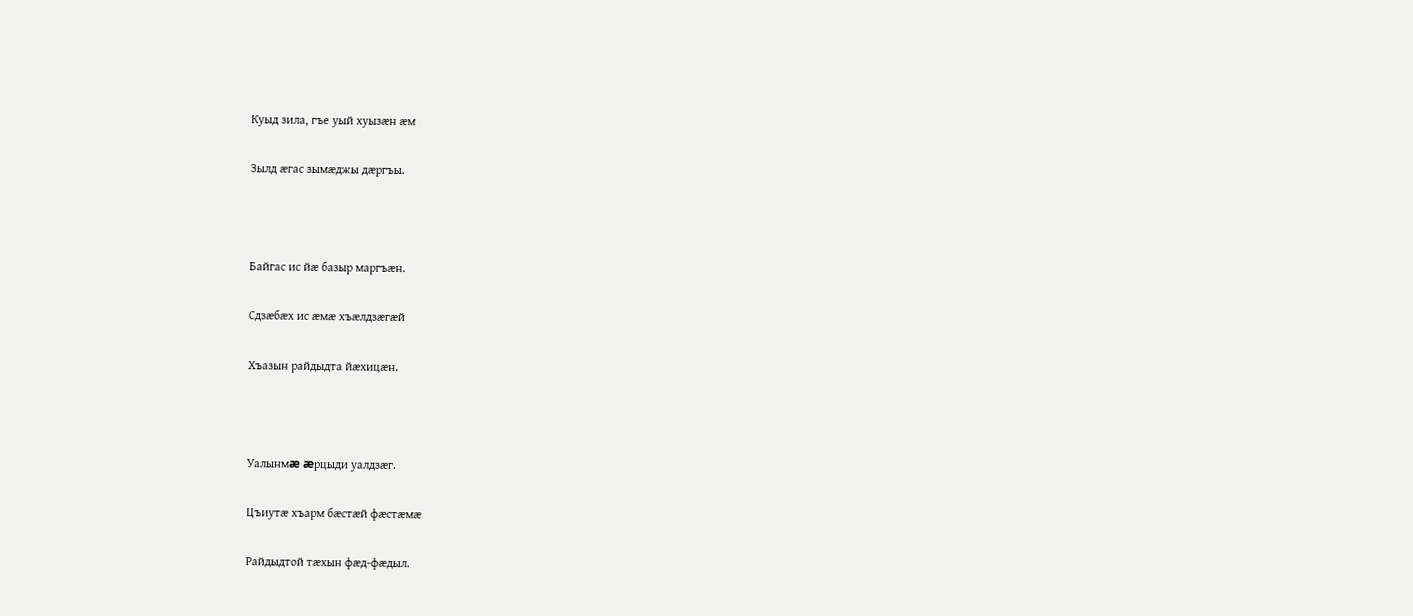Куыд зила, гъе уый хуызæн æм

Зылд æгас зымæджы дæргъы.



Байгас ис йæ базыр маргъæн.

Сдзæбæх ис æмæ хъæлдзæгæй

Хъазын райдыдта йæхицæн.



Уалынмæ æрцыди уалдзæг.

Цъиутæ хъарм бæстæй фæстæмæ

Райдыдтой тæхын фæд-фæдыл.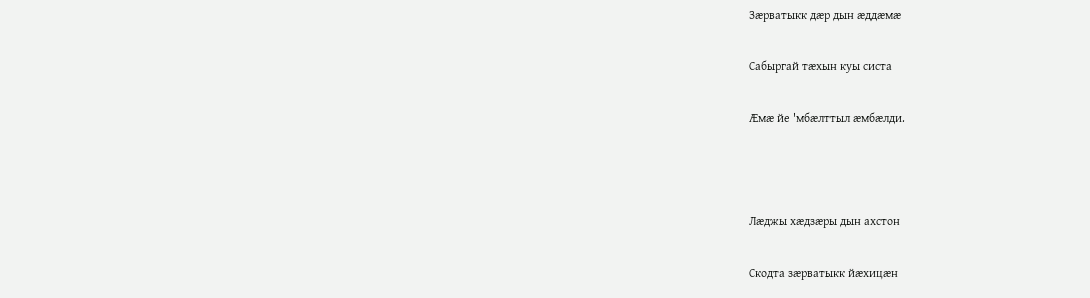Зæрватыкк дæр дын æддæмæ

Сабыргай тæхын куы систа

Æмæ йе 'мбæлттыл æмбæлди.



Лæджы хæдзæры дын ахстон

Скодта зæрватыкк йæхицæн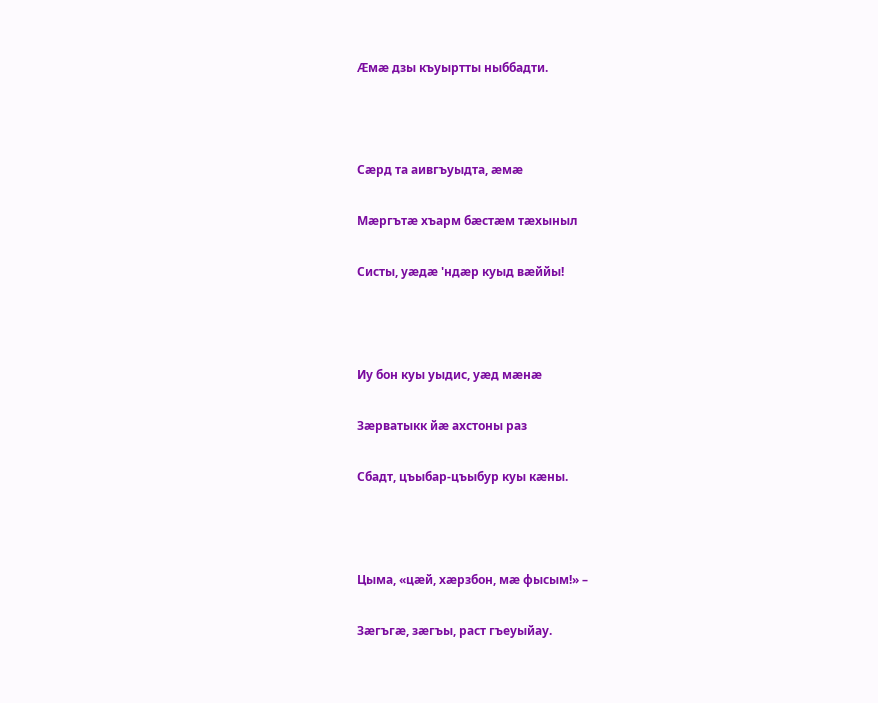Æмæ дзы къуыртты ныббадти.



Сæрд та аивгъуыдта, æмæ

Мæргътæ хъарм бæстæм тæхыныл

Систы, уæдæ 'ндæр куыд вæййы!



Иу бон куы уыдис, уæд мæнæ

Зæрватыкк йæ ахстоны раз

Сбадт, цъыбар-цъыбур куы кæны.



Цыма, «цæй, хæрзбон, мæ фысым!» –

Зæгъгæ, зæгъы, раст гъеуыйау.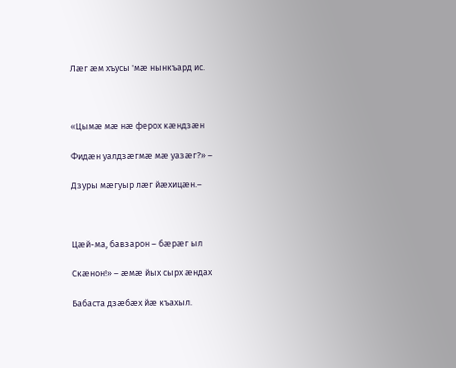Лæг æм хъусы 'мæ нынкъард ис.



«Цымæ мæ нæ ферох кæндзæн

Фидæн уалдзæгмæ мæ уазæг?» –

Дзуры мæгуыр лæг йæхицæн.–



Цæй-ма, бавзарон – бæрæг ыл

Скæнон!» – æмæ йых сырх æндах

Бабаста дзæбæх йæ къахыл.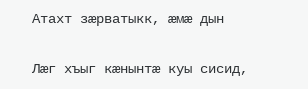Атахт зæрватыкк, æмæ дын

Лæг хъыг кæнынтæ куы сисид,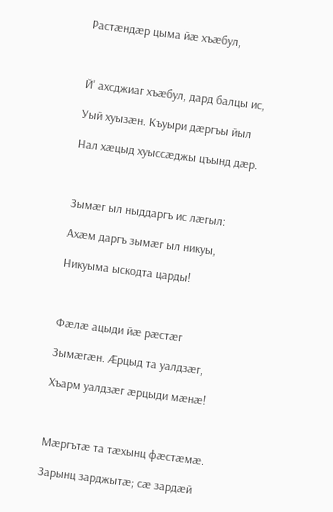Растæндæр цыма йæ хъæбул,



Й' ахсджиаг хъæбул, дард балцы ис,

Уый хуызæн. Къуыри дæргъы йыл

Нал хæцыд хуыссæджы цъынд дæр.



Зымæг ыл ныддаргъ ис лæгыл:

Ахæм даргъ зымæг ыл никуы,

Никуыма ыскодта царды!



Фæлæ ацыди йæ рæстæг

Зымæгæн. Æрцыд та уалдзæг,

Хъарм уалдзæг æрцыди мæнæ!



Мæргътæ та тæхынц фæстæмæ.

Зарынц зарджытæ; сæ зардæй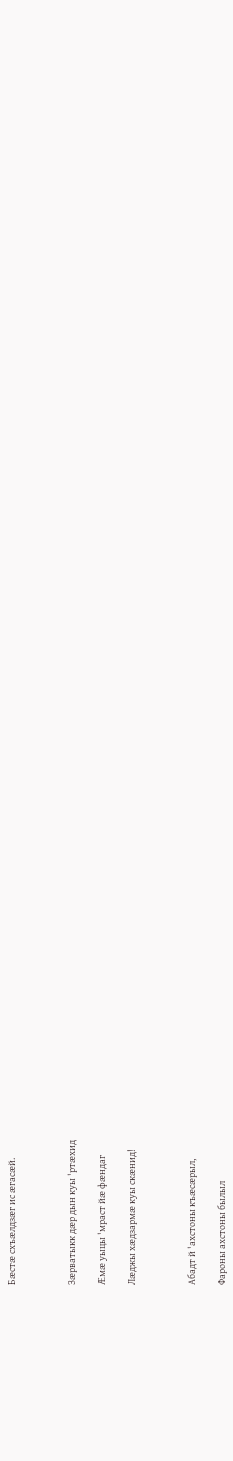Бæстæ схъæлдзæг ис æгасæй.



Зæрватыкк дæр дын куы 'ртæхид

Æмæ уыцы 'мраст йæ фæндаг

Лæджы хæдзармæ куы скæнид!



Абадт й 'ахстоны къæсæрыл,

Фароны ахстоны былыл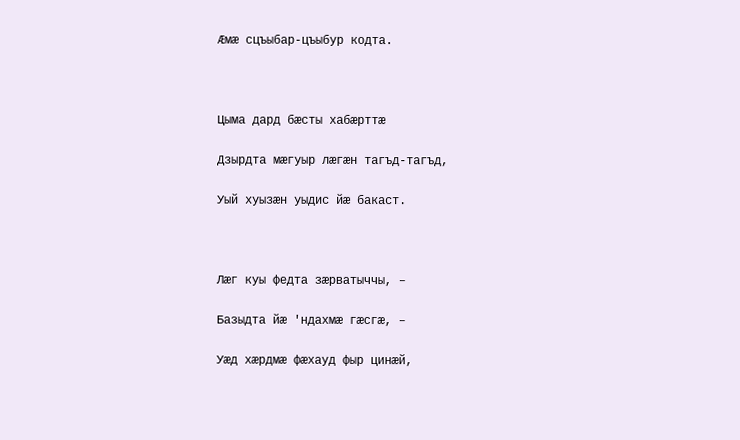Æмæ сцъыбар-цъыбур кодта.



Цыма дард бæсты хабæрттæ

Дзырдта мæгуыр лæгæн тагъд-тагъд,

Уый хуызæн уыдис йæ бакаст.



Лæг куы федта зæрватыччы, –

Базыдта йæ 'ндахмæ гæсгæ, –

Уæд хæрдмæ фæхауд фыр цинæй,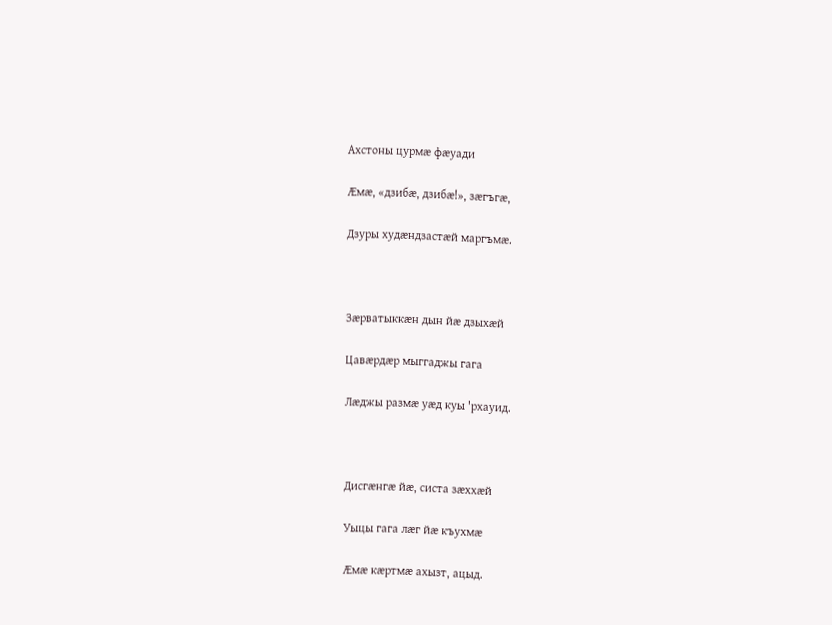Ахстоны цурмæ фæуади

Æмæ, «дзибæ, дзибæ!», зæгъгæ,

Дзуры худæндзастæй маргъмæ.



Зæрватыккæн дын йæ дзыхæй

Цавæрдæр мыггаджы гага

Лæджы размæ уæд куы 'рхауид.



Дисгæнгæ йæ, систа зæххæй

Уыцы гага лæг йæ къухмæ

Æмæ кæртмæ ахызт, ацыд.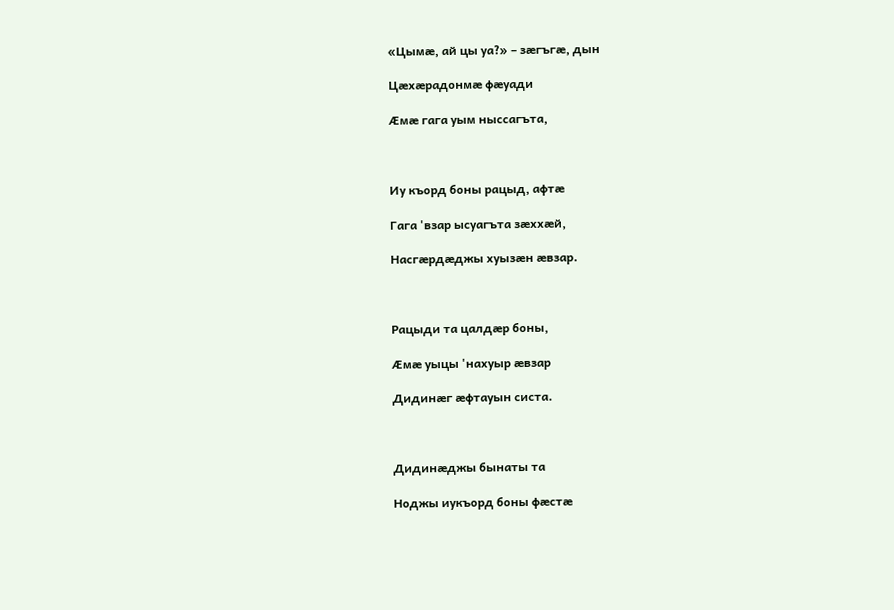«Цымæ, ай цы уа?» – зæгъгæ, дын

Цæхæрадонмæ фæуади

Æмæ гага уым ныссагъта,



Иу къорд боны рацыд, афтæ

Гага 'взар ысуагъта зæххæй,

Насгæрдæджы хуызæн æвзар.



Рацыди та цалдæр боны,

Æмæ уыцы 'нахуыр æвзар

Дидинæг æфтауын систа.



Дидинæджы бынаты та

Ноджы иукъорд боны фæстæ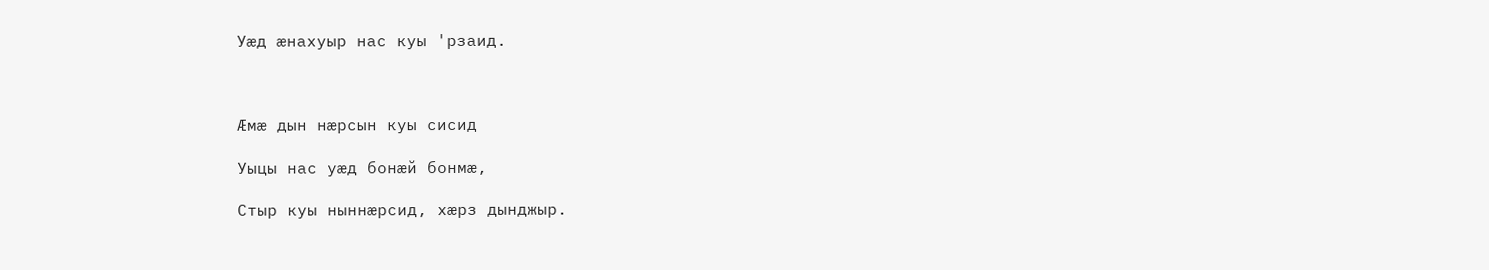Уæд æнахуыр нас куы 'рзаид.



Æмæ дын нæрсын куы сисид

Уыцы нас уæд бонæй бонмæ,

Стыр куы ныннæрсид, хæрз дынджыр.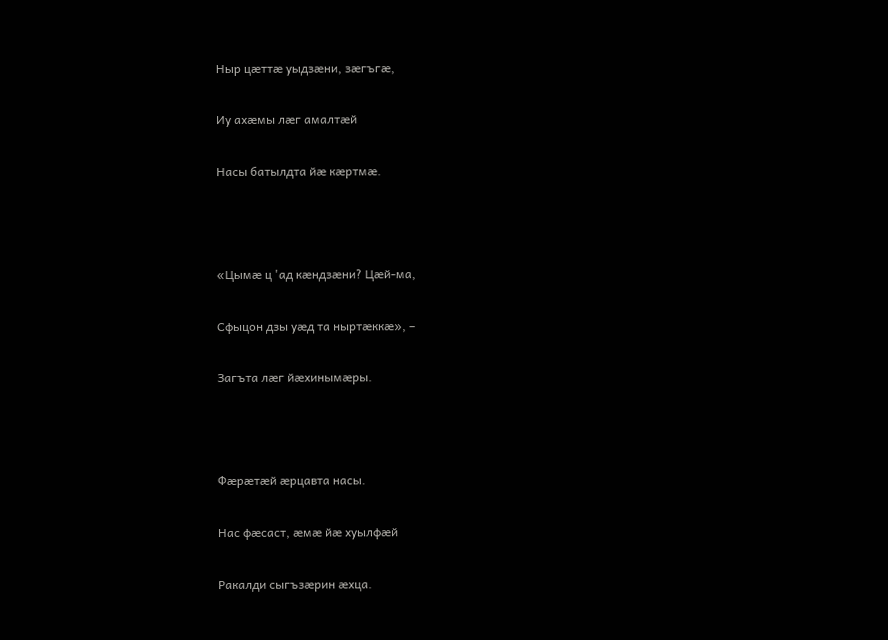Ныр цæттæ уыдзæни, зæгъгæ,

Иу ахæмы лæг амалтæй

Насы батылдта йæ кæртмæ.



«Цымæ ц 'ад кæндзæни? Цæй-ма,

Сфыцон дзы уæд та ныртæккæ», –

Загъта лæг йæхинымæры.



Фæрæтæй æрцавта насы.

Нас фæсаст, æмæ йæ хуылфæй

Ракалди сыгъзæрин æхца.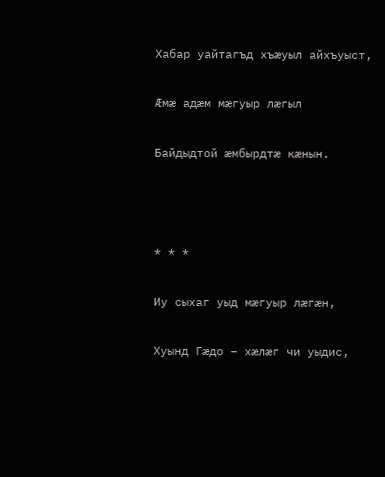Хабар уайтагъд хъæуыл айхъуыст,

Æмæ адæм мæгуыр лæгыл

Байдыдтой æмбырдтæ кæнын.



* * *

Иу сыхаг уыд мæгуыр лæгæн,

Хуынд Гæдо – хæлæг чи уыдис,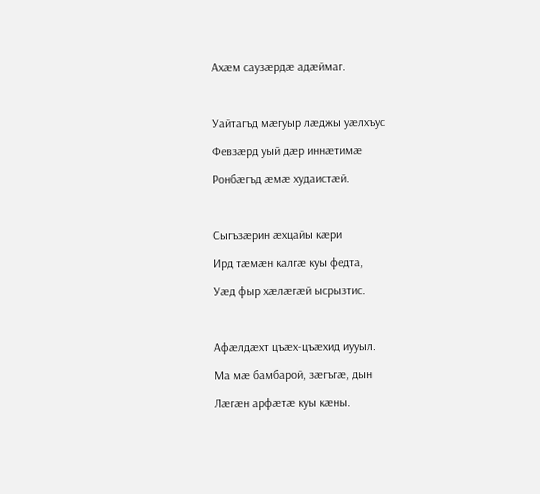Ахæм саузæрдæ адæймаг.



Уайтагъд мæгуыр лæджы уæлхъус

Февзæрд уый дæр иннæтимæ

Ронбæгъд æмæ худаистæй.



Сыгъзæрин æхцайы кæри

Ирд тæмæн калгæ куы федта,

Уæд фыр хæлæгæй ысрызтис.



Афæлдæхт цъæх-цъæхид иууыл.

Ма мæ бамбарой, зæгъгæ, дын

Лæгæн арфæтæ куы кæны.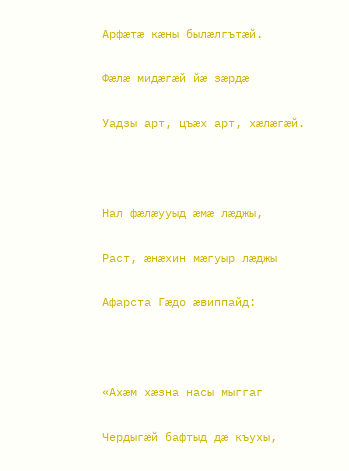Арфæтæ кæны былæлгътæй.

Фæлæ мидæгæй йæ зæрдæ

Уадзы арт, цъæх арт, хæлæгæй.



Нал фæлæууыд æмæ лæджы,

Раст, æнæхин мæгуыр лæджы

Афарста Гæдо æвиппайд:



«Ахæм хæзна насы мыггаг

Чердыгæй бафтыд дæ къухы,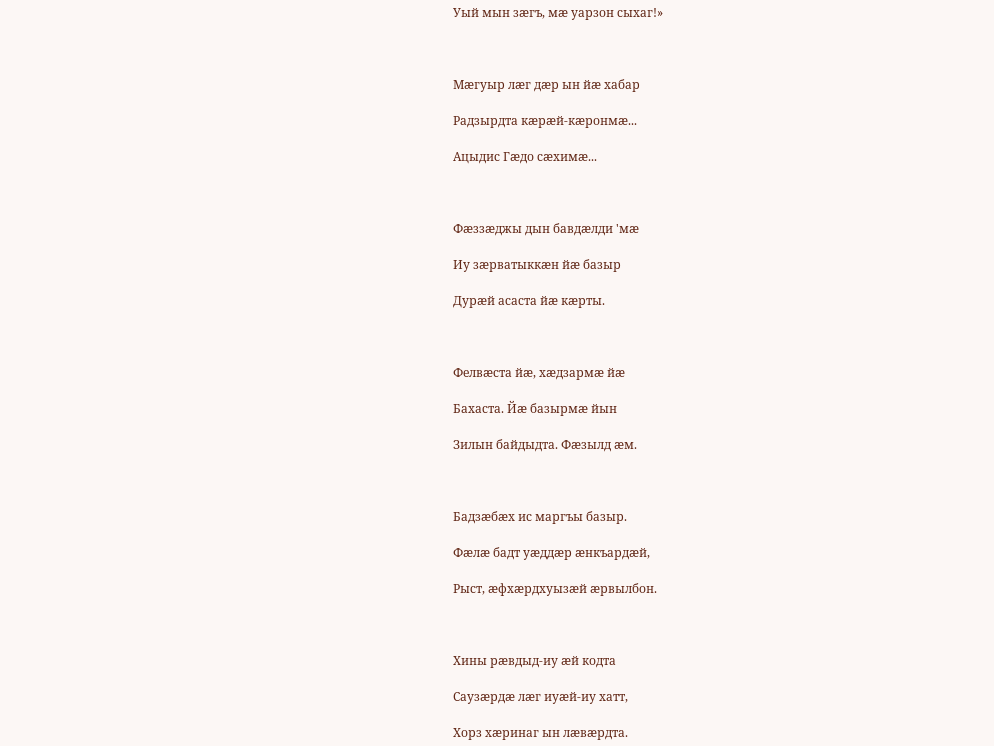Уый мын зæгъ, мæ уарзон сыхаг!»



Мæгуыр лæг дæр ын йæ хабар

Радзырдта кæрæй-кæронмæ...

Ацыдис Гæдо сæхимæ...



Фæззæджы дын бавдæлди 'мæ

Иу зæрватыккæн йæ базыр

Дурæй асаста йæ кæрты.



Фелвæста йæ, хæдзармæ йæ

Бахаста. Йæ базырмæ йын

Зилын байдыдта. Фæзылд æм.



Бадзæбæх ис маргъы базыр.

Фæлæ бадт уæддæр æнкъардæй,

Рыст, æфхæрдхуызæй æрвылбон.



Хины рæвдыд-иу æй кодта

Саузæрдæ лæг иуæй-иу хатт,

Хорз хæринаг ын лæвæрдта.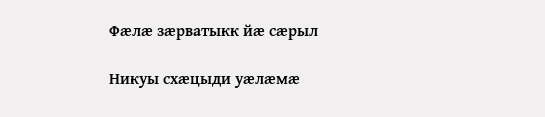Фæлæ зæрватыкк йæ сæрыл

Никуы схæцыди уæлæмæ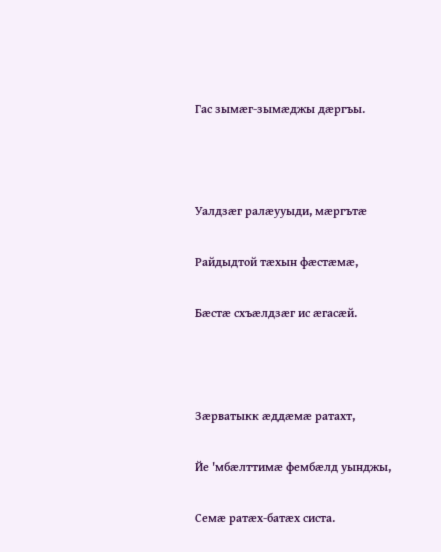Гас зымæг-зымæджы дæргъы.



Уалдзæг ралæууыди, мæргътæ

Райдыдтой тæхын фæстæмæ,

Бæстæ схъæлдзæг ис æгасæй.



Зæрватыкк æддæмæ ратахт,

Йе 'мбæлттимæ фембæлд уынджы,

Семæ ратæх-батæх систа.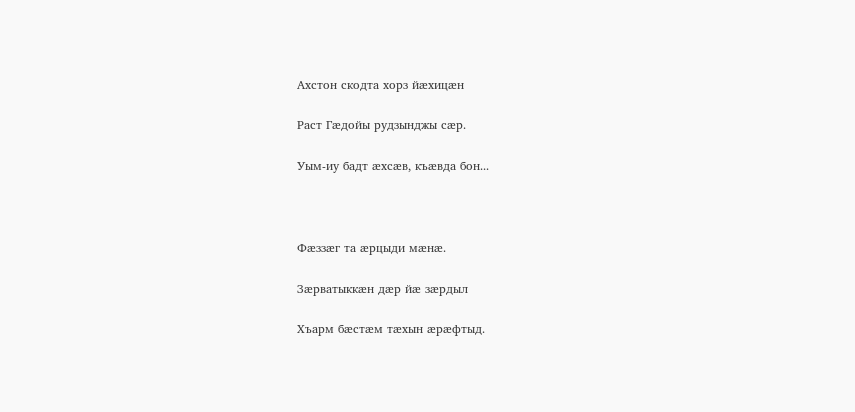Ахстон скодта хорз йæхицæн

Раст Гæдойы рудзынджы сæр.

Уым-иу бадт æхсæв, къæвда бон...



Фæззæг та æрцыди мæнæ.

Зæрватыккæн дæр йæ зæрдыл

Хъарм бæстæм тæхын æрæфтыд.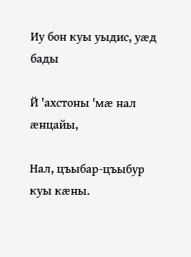Иу бон куы уыдис, уæд бады

Й 'ахстоны 'мæ нал æнцайы,

Нал, цъыбар-цъыбур куы кæны.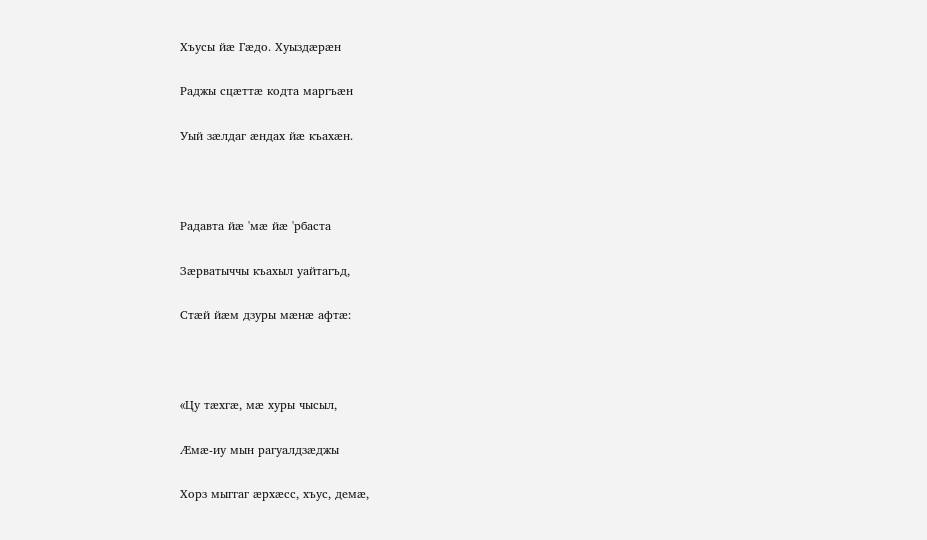Хъусы йæ Гæдо. Хуыздæрæн

Раджы сцæттæ кодта маргъæн

Уый зæлдаг æндах йæ къахæн.



Радавта йæ 'мæ йæ 'рбаста

Зæрватыччы къахыл уайтагъд,

Стæй йæм дзуры мæнæ афтæ:



«Цу тæхгæ, мæ хуры чысыл,

Æмæ-иу мын рагуалдзæджы

Хорз мыггаг æрхæсс, хъус, демæ,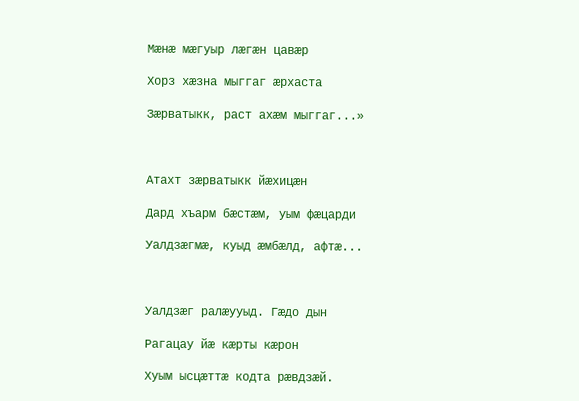Мæнæ мæгуыр лæгæн цавæр

Хорз хæзна мыггаг æрхаста

Зæрватыкк, раст ахæм мыггаг...»



Атахт зæрватыкк йæхицæн

Дард хъарм бæстæм, уым фæцарди

Уалдзæгмæ, куыд æмбæлд, афтæ...



Уалдзæг ралæууыд. Гæдо дын

Рагацау йæ кæрты кæрон

Хуым ысцæттæ кодта рæвдзæй.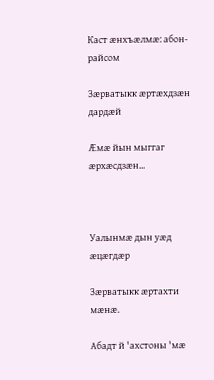Каст æнхъæлмæ: абон-райсом

Зæрватыкк æртæхдзæн дардæй

Æмæ йын мыггаг æрхæсдзæн...



Уалынмæ дын уæд æцæгдæр

Зæрватыкк æртахти мæнæ.

Абадт й 'ахстоны 'мæ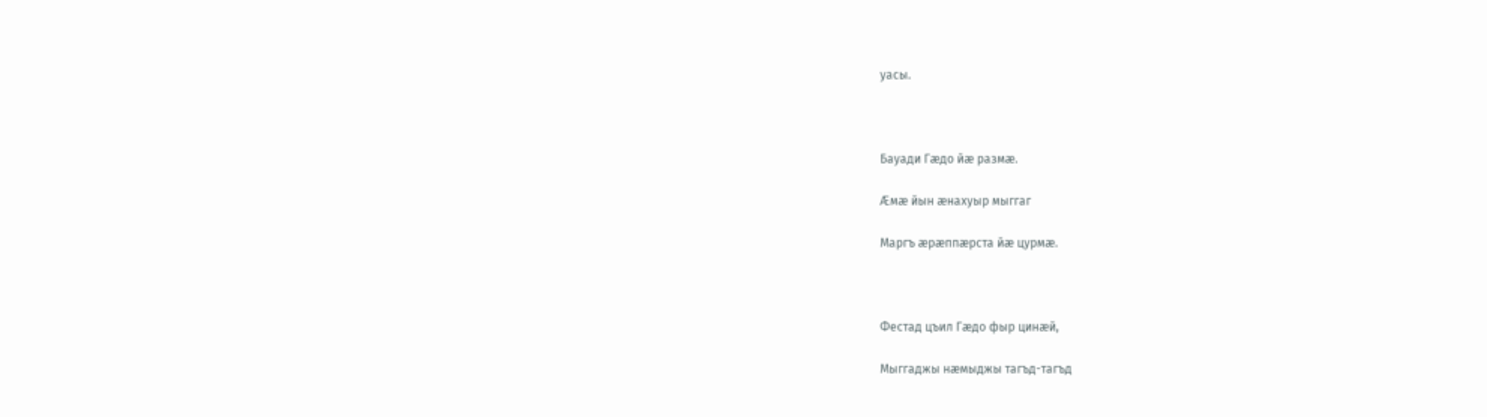уасы.



Бауади Гæдо йæ размæ.

Æмæ йын æнахуыр мыггаг

Маргъ æрæппæрста йæ цурмæ.



Фестад цъил Гæдо фыр цинæй,

Мыггаджы нæмыджы тагъд-тагъд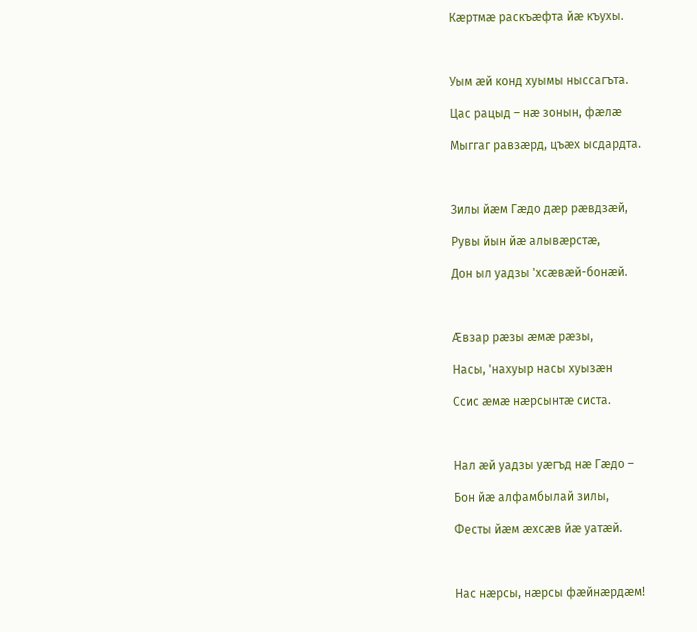Кæртмæ раскъæфта йæ къухы.



Уым æй конд хуымы ныссагъта.

Цас рацыд – нæ зонын, фæлæ

Мыггаг равзæрд, цъæх ысдардта.



Зилы йæм Гæдо дæр рæвдзæй,

Рувы йын йæ алывæрстæ,

Дон ыл уадзы 'хсæвæй-бонæй.



Æвзар рæзы æмæ рæзы,

Насы, 'нахуыр насы хуызæн

Ссис æмæ нæрсынтæ систа.



Нал æй уадзы уæгъд нæ Гæдо –

Бон йæ алфамбылай зилы,

Фесты йæм æхсæв йæ уатæй.



Нас нæрсы, нæрсы фæйнæрдæм!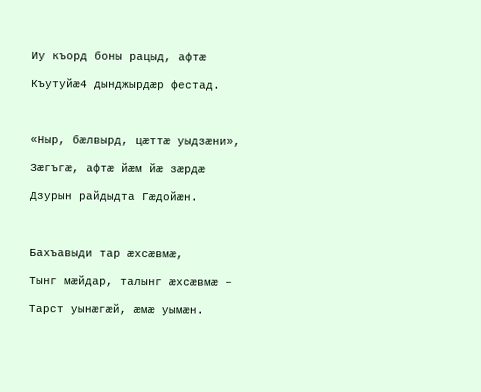Иу къорд боны рацыд, афтæ

Къутуйæ4 дынджырдæр фестад.



«Ныр, бæлвырд, цæттæ уыдзæни»,

Зæгъгæ, афтæ йæм йæ зæрдæ

Дзурын райдыдта Гæдойæн.



Бахъавыди тар æхсæвмæ,

Тынг мæйдар, талынг æхсæвмæ –

Тарст уынæгæй, æмæ уымæн.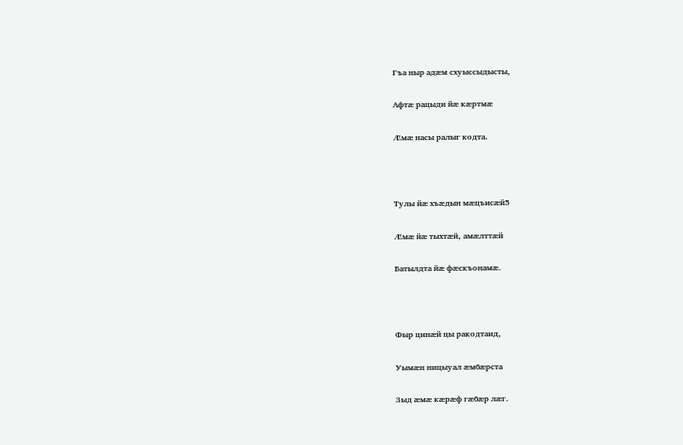Гъа ныр адæм схуыссыдысты,

Афтæ рацыди йæ кæртмæ

Æмæ насы ралыг кодта.



Тулы йæ хъæдын мæцъисæй5

Æмæ йæ тыхтæй, амæлттæй

Батылдта йæ фæскъонамæ.



Фыр цинæй цы ракодтаид,

Уымæн ницыуал æмбæрста

Зыд æмæ кæрæф гæбæр лæг.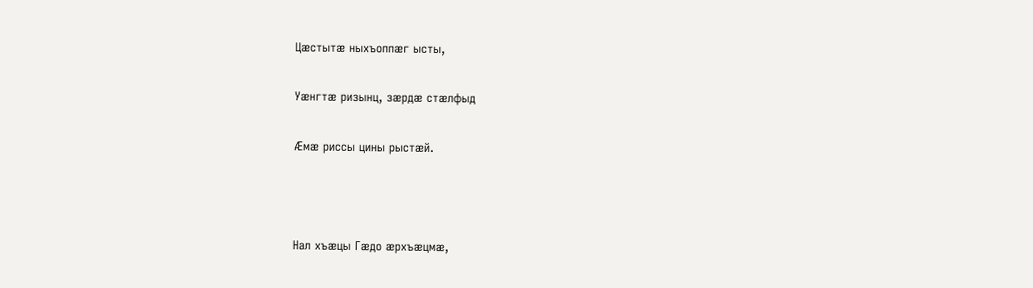Цæстытæ ныхъоппæг ысты,

Уæнгтæ ризынц, зæрдæ стæлфыд

Æмæ риссы цины рыстæй.



Нал хъæцы Гæдо æрхъæцмæ,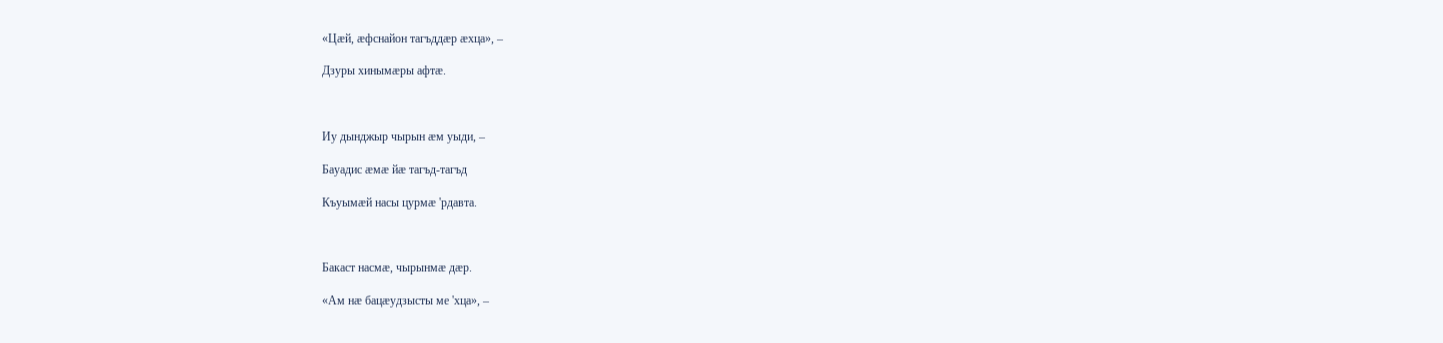«Цæй, æфснайон тагъддæр æхца», –

Дзуры хинымæры афтæ.



Иу дынджыр чырын æм уыди, –

Бауадис æмæ йæ тагъд-тагъд

Къуымæй насы цурмæ 'рдавта.



Бакаст насмæ, чырынмæ дæр.

«Ам нæ бацæудзысты ме 'хца», –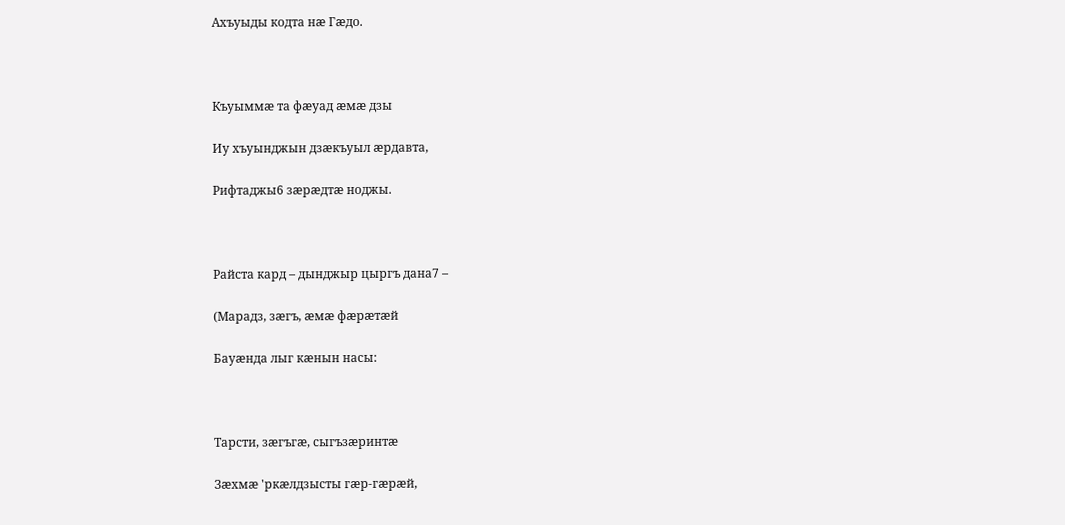Ахъуыды кодта нæ Гæдо.



Къуыммæ та фæуад æмæ дзы

Иу хъуынджын дзæкъуыл æрдавта,

Рифтаджы6 зæрæдтæ ноджы.



Райста кард – дынджыр цыргъ дана7 –

(Марадз, зæгъ, æмæ фæрæтæй

Бауæнда лыг кæнын насы:



Тарсти, зæгъгæ, сыгъзæринтæ

Зæхмæ 'ркæлдзысты гæр-гæрæй,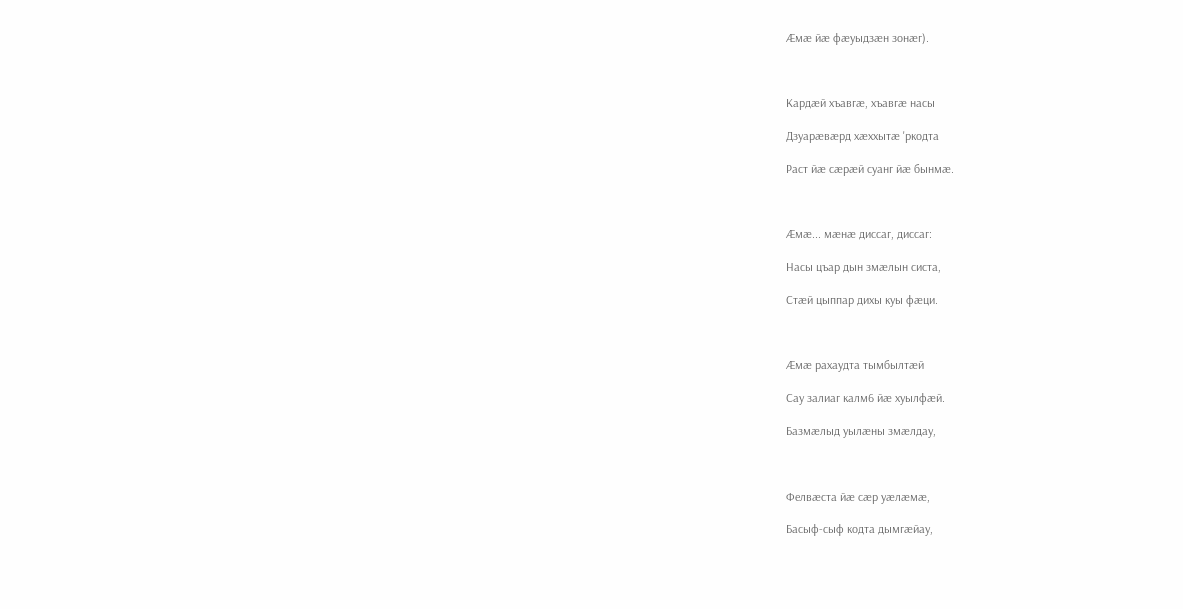Æмæ йæ фæуыдзæн зонæг).



Кардæй хъавгæ, хъавгæ насы

Дзуарæвæрд хæххытæ 'ркодта

Раст йæ сæрæй суанг йæ бынмæ.



Æмæ... мæнæ диссаг, диссаг:

Насы цъар дын змæлын систа,

Стæй цыппар дихы куы фæци.



Æмæ рахаудта тымбылтæй

Сау залиаг калм6 йæ хуылфæй.

Базмæлыд уылæны змæлдау,



Фелвæста йæ сæр уæлæмæ,

Басыф-сыф кодта дымгæйау,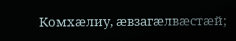Комхæлиу, æвзагæлвæстæй;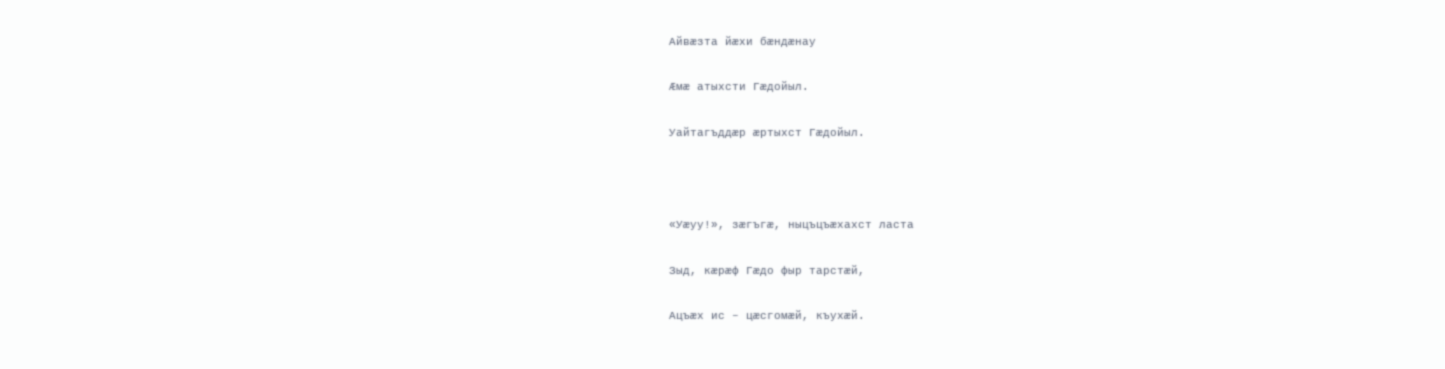Айвæзта йæхи бæндæнау

Æмæ атыхсти Гæдойыл.

Уайтагъддæр æртыхст Гæдойыл.



«Уæуу!», зæгъгæ, ныцъцъæхахст ласта

Зыд, кæрæф Гæдо фыр тарстæй,

Ацъæх ис – цæсгомæй, къухæй.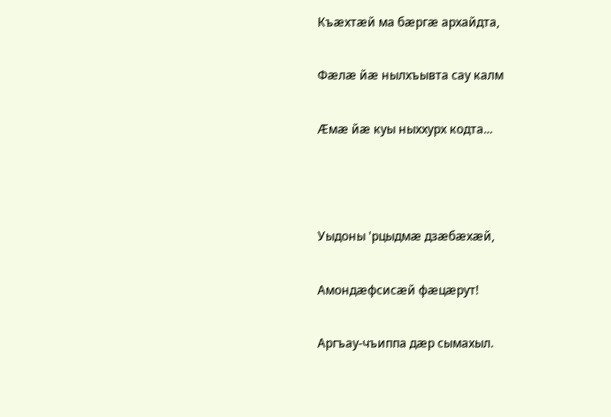Къæхтæй ма бæргæ архайдта,

Фæлæ йæ нылхъывта сау калм

Æмæ йæ куы ныххурх кодта...



Уыдоны 'рцыдмæ дзæбæхæй,

Амондæфсисæй фæцæрут!

Аргъау-чъиппа дæр сымахыл.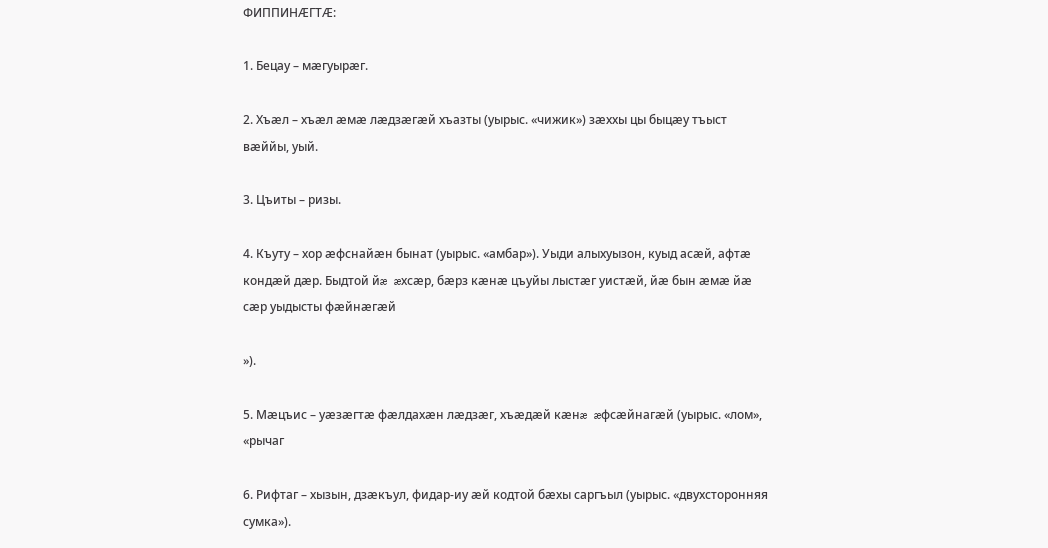ФИППИНÆГТÆ:

1. Бецау – мæгуырæг.

2. Хъæл – хъæл æмæ лæдзæгæй хъазты (уырыс. «чижик») зæххы цы быцæу тъыст вæййы, уый.

3. Цъиты – ризы.

4. Къуту – хор æфснайæн бынат (уырыс. «амбар»). Уыди алыхуызон, куыд асæй, афтæ кондæй дæр. Быдтой йæ æхсæр, бæрз кæнæ цъуйы лыстæг уистæй, йæ бын æмæ йæ сæр уыдысты фæйнæгæй

»).

5. Мæцъис – уæзæгтæ фæлдахæн лæдзæг, хъæдæй кæнæ æфсæйнагæй (уырыс. «лом», «рычаг

6. Рифтаг – хызын, дзæкъул, фидар-иу æй кодтой бæхы саргъыл (уырыс. «двухсторонняя сумка»).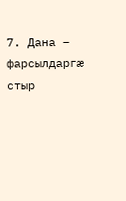7. Дана – фарсылдаргæ стыр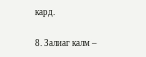кард.

8. Залиаг калм –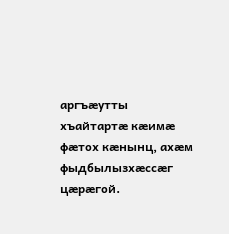аргъæутты хъайтартæ кæимæ фæтох кæнынц, ахæм фыдбылызхæссæг цæрæгой.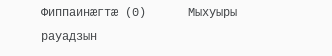Фиппаинæгтæ (0)      Мыхуыры рауадзын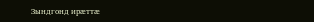Зындгонд ирæттæ